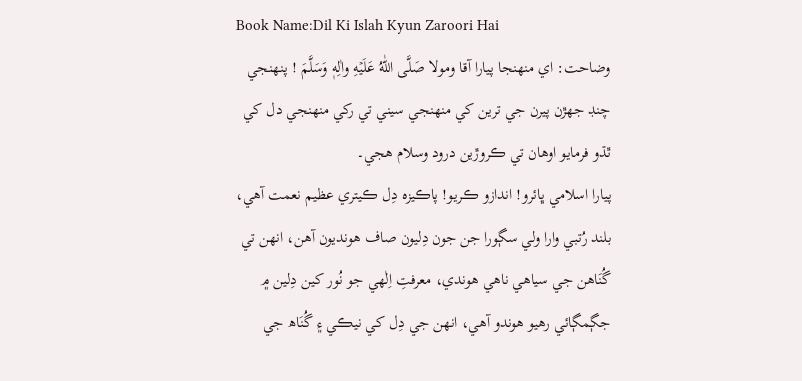Book Name:Dil Ki Islah Kyun Zaroori Hai
وضاحت: اي منهنجا پيارا آقا ومولا صَلَّى اللّٰهُ عَلَيۡهِ واٰلِهٖ وَسَلَّمَ ! پنهنجي چنڊ جهڙن پيرن جي ترين کي منهنجي سيني تي رکي منهنجي دل کي ٿڌو فرمايو اوهان تي ڪروڙين درود وسلام هجي۔
پيارا اسلامي ڀائرو! اندازو ڪريو! پاڪيزه دِل ڪيتري عظيم نعمت آهي، بلند رُتبي وارا ولي سڳورا جن جون دِليون صاف هونديون آهن، انهن تي گُنَاهن جي سياهي ناهي هوندي، معرفتِ اِلٰهي جو نُور کين دِلين ۾ جڳمڳائي رهيو هوندو آهي، انهن جي دِل کي نيڪي ۽ گُنَاھ جي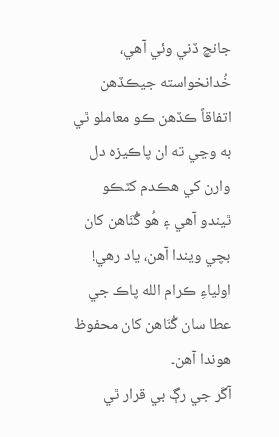جانچ ڏني وئي آهي، خُدانخواسته جيڪڏهن اتفاقاً ڪڏهن ڪو معاملو ٿي به وڃي ته ان پاڪيزه دل وارن کي هڪدم کٽڪو ٿيندو آهي ۽ هُو گُنَاهن کان بچي ويندا آهن، ياد رهي! اولياءِ ڪرام الله پاڪ جي عطا سان گُنَاهن کان محفوظ هوندا آهن۔
آڱر جي رڳ بي قرار ٿي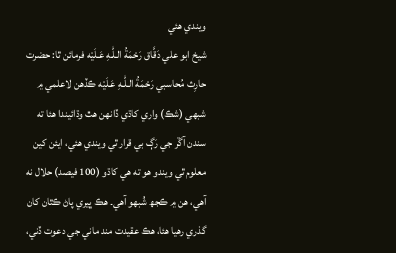ويندي هئي
شيخ ابو علي دَقَّاق رَحْمَةُ الـلّٰـهِ عَـلَيْه فرمائن ٿا: حضرت حارِث مُحاسبي رَحْمَةُ الـلّٰـهِ عَـلَيْه ڪڏهن لاعلمي ۾ شبهي (شڪ) واري کاڌي ڏانهن هٿ وڌائيندا هئا ته سندن آڱر جي رَڳ بي قرار ٿي ويندي هئي، ايئن کين معلوم ٿي ويندو هو ته هي کاڌو (100 فيصد) حلال نه آهي، هن ۾ ڪجھ شُبهو آهي۔ هڪ ڀيري پاڻ ڪٿان کان گذري رهيا هئا، هڪ عقيدت مند ماني جي دعوت ڏني،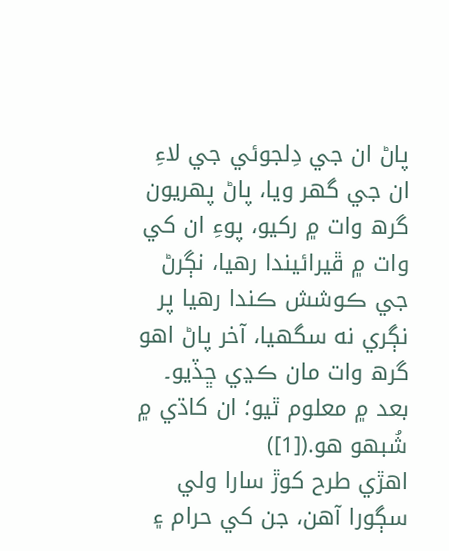پاڻ ان جي دِلجوئي جي لاءِ ان جي گھر ويا، پاڻ پهريون گرھ وات ۾ رکيو، پوءِ ان کي وات ۾ ڦيرائيندا رهيا، نڳرڻ جي ڪوشش ڪندا رهيا پر نڳري نه سگھيا، آخر پاڻ اهو گرھ وات مان ڪڍي ڇڏيو۔ بعد ۾ معلوم ٿيو؛ ان کاڌي ۾ شُبهو هو.([1])
اهڙي طرح کوڙ سارا ولي سڳورا آهن، جن کي حرام ۽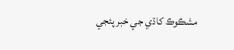مشڪوڪ کاڌي جي خبر پئجي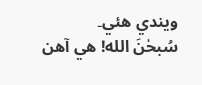ويندي هئي۔
سُبحٰنَ الله! هي آهن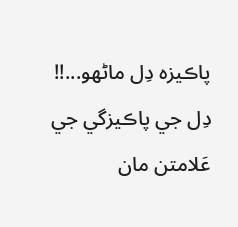پاڪيزه دِل ماڻهو...!! دِل جي پاڪيزگي جي عَلامتن مان